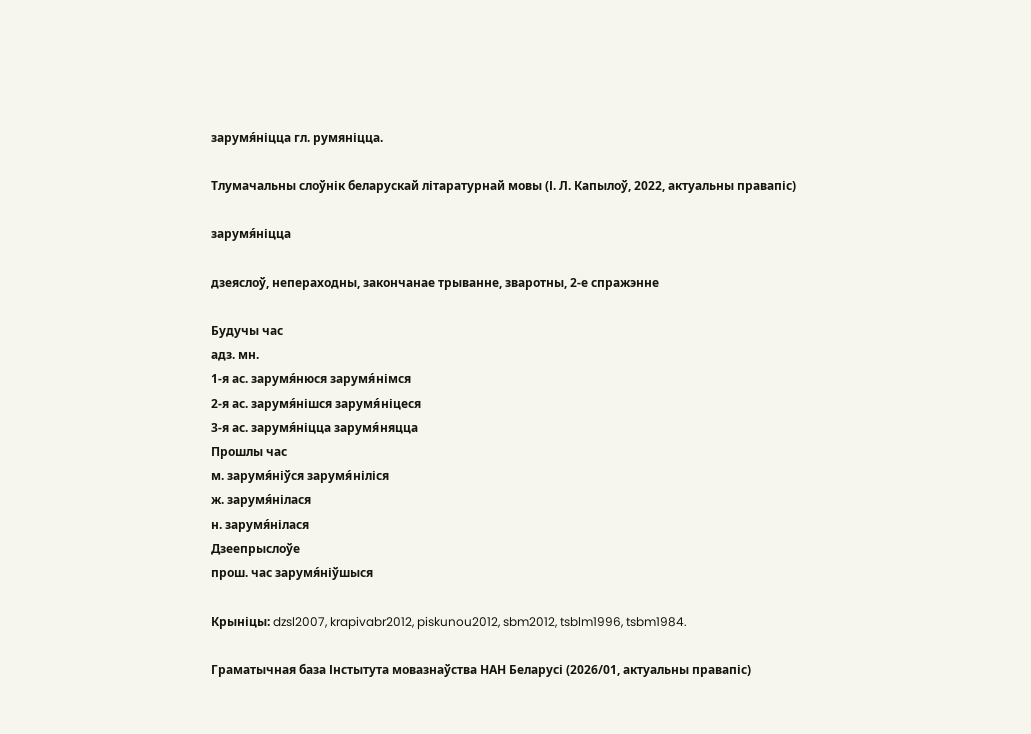зарумя́ніцца гл. румяніцца.

Тлумачальны слоўнік беларускай літаратурнай мовы (І. Л. Капылоў, 2022, актуальны правапіс)

зарумя́ніцца

дзеяслоў, непераходны, закончанае трыванне, зваротны, 2-е спражэнне

Будучы час
адз. мн.
1-я ас. зарумя́нюся зарумя́німся
2-я ас. зарумя́нішся зарумя́ніцеся
3-я ас. зарумя́ніцца зарумя́няцца
Прошлы час
м. зарумя́ніўся зарумя́ніліся
ж. зарумя́нілася
н. зарумя́нілася
Дзеепрыслоўе
прош. час зарумя́ніўшыся

Крыніцы: dzsl2007, krapivabr2012, piskunou2012, sbm2012, tsblm1996, tsbm1984.

Граматычная база Інстытута мовазнаўства НАН Беларусі (2026/01, актуальны правапіс)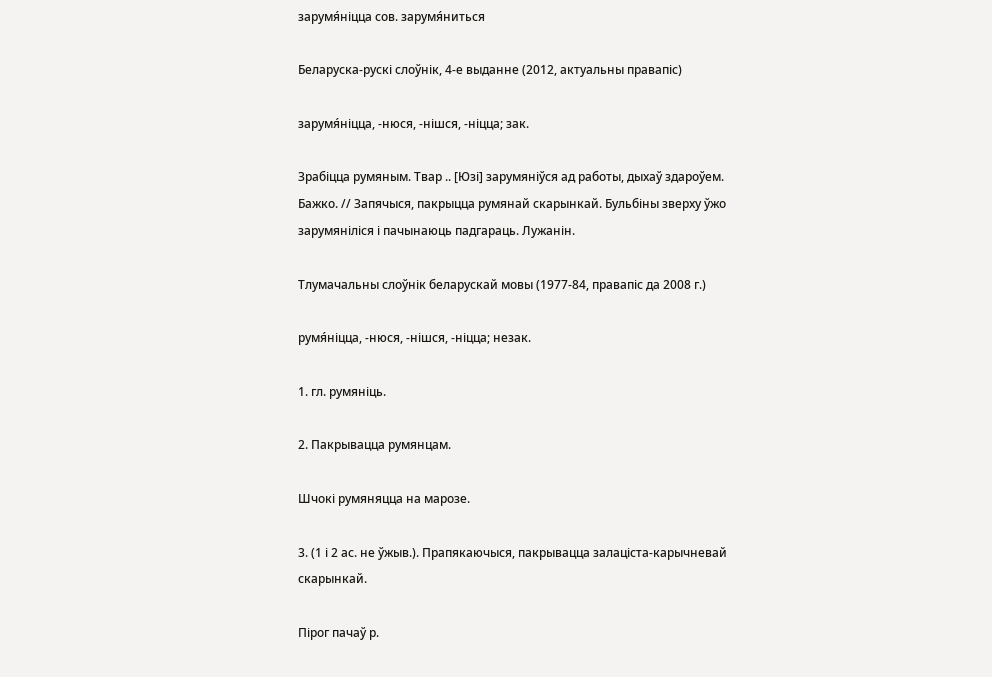зарумя́ніцца сов. зарумя́ниться

Беларуска-рускі слоўнік, 4-е выданне (2012, актуальны правапіс)

зарумя́ніцца, ‑нюся, ‑нішся, ‑ніцца; зак.

Зрабіцца румяным. Твар .. [Юзі] зарумяніўся ад работы, дыхаў здароўем. Бажко. // Запячыся, пакрыцца румянай скарынкай. Бульбіны зверху ўжо зарумяніліся і пачынаюць падгараць. Лужанін.

Тлумачальны слоўнік беларускай мовы (1977-84, правапіс да 2008 г.)

румя́ніцца, -нюся, -нішся, -ніцца; незак.

1. гл. румяніць.

2. Пакрывацца румянцам.

Шчокі румяняцца на марозе.

3. (1 і 2 ас. не ўжыв.). Прапякаючыся, пакрывацца залаціста-карычневай скарынкай.

Пірог пачаў р.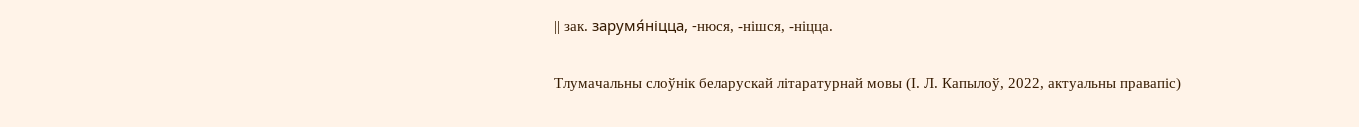|| зак. зарумя́ніцца, -нюся, -нішся, -ніцца.

Тлумачальны слоўнік беларускай літаратурнай мовы (І. Л. Капылоў, 2022, актуальны правапіс)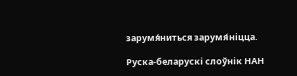зарумя́ниться зарумя́ніцца.

Руска-беларускі слоўнік НАН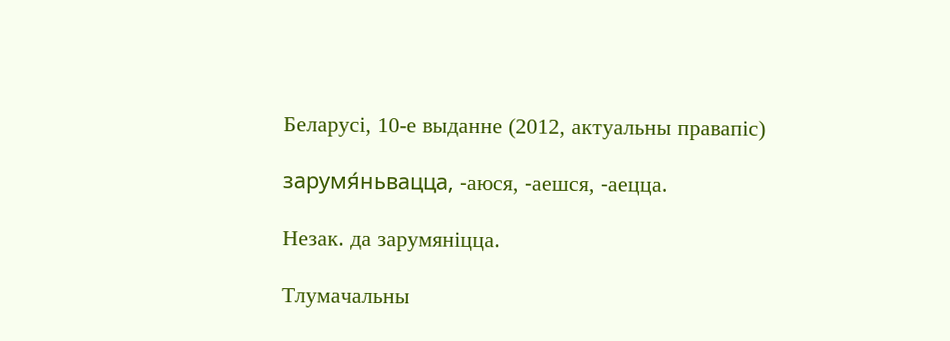Беларусі, 10-е выданне (2012, актуальны правапіс)

зарумя́ньвацца, ‑аюся, ‑аешся, ‑аецца.

Незак. да зарумяніцца.

Тлумачальны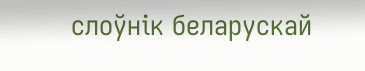слоўнік беларускай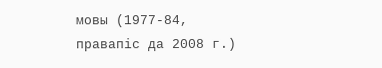мовы (1977-84, правапіс да 2008 г.)